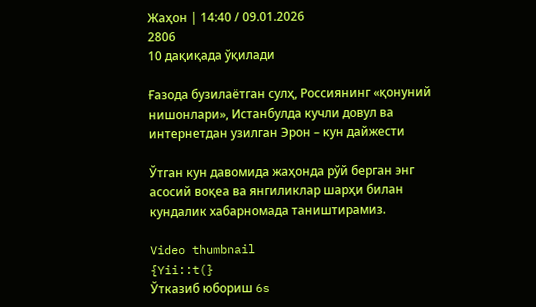Жаҳон | 14:40 / 09.01.2026
2806
10 дақиқада ўқилади

Ғазода бузилаётган сулҳ, Россиянинг «қонуний нишонлари», Истанбулда кучли довул ва интернетдан узилган Эрон – кун дайжести

Ўтган кун давомида жаҳонда рўй берган энг асосий воқеа ва янгиликлар шарҳи билан кундалик хабарномада таништирамиз.

Video thumbnail
{Yii::t(}
Ўтказиб юбориш 6s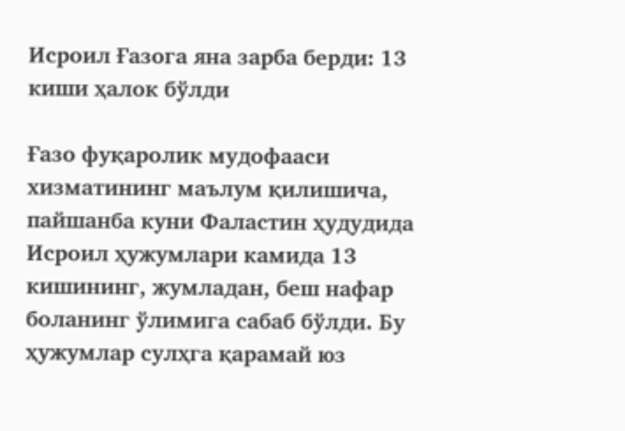Исроил Ғазога яна зарба берди: 13 киши ҳалок бўлди

Ғазо фуқаролик мудофааси хизматининг маълум қилишича, пайшанба куни Фаластин ҳудудида Исроил ҳужумлари камида 13 кишининг, жумладан, беш нафар боланинг ўлимига сабаб бўлди. Бу ҳужумлар сулҳга қарамай юз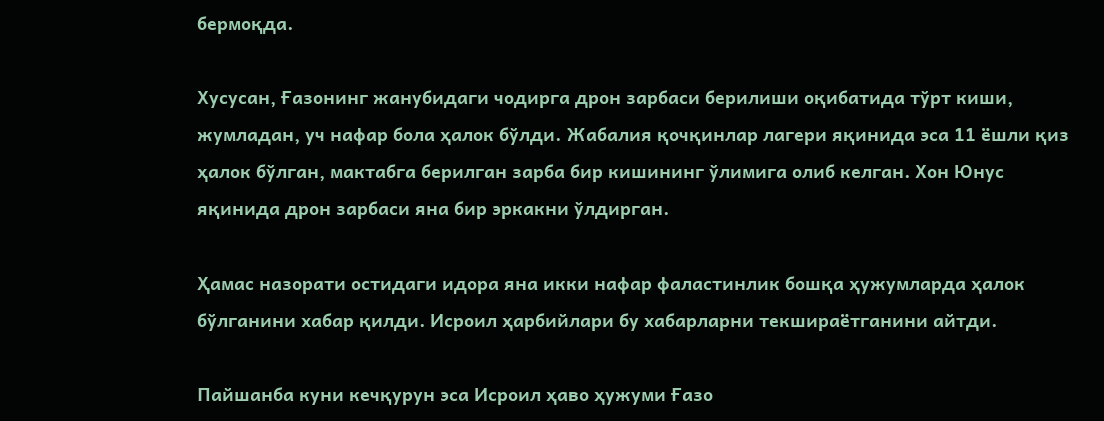бермоқда.

Хусусан, Ғазонинг жанубидаги чодирга дрон зарбаси берилиши оқибатида тўрт киши, жумладан, уч нафар бола ҳалок бўлди. Жабалия қочқинлар лагери яқинида эса 11 ёшли қиз ҳалок бўлган, мактабга берилган зарба бир кишининг ўлимига олиб келган. Хон Юнус яқинида дрон зарбаси яна бир эркакни ўлдирган.

Ҳамас назорати остидаги идора яна икки нафар фаластинлик бошқа ҳужумларда ҳалок бўлганини хабар қилди. Исроил ҳарбийлари бу хабарларни текшираётганини айтди.

Пайшанба куни кечқурун эса Исроил ҳаво ҳужуми Ғазо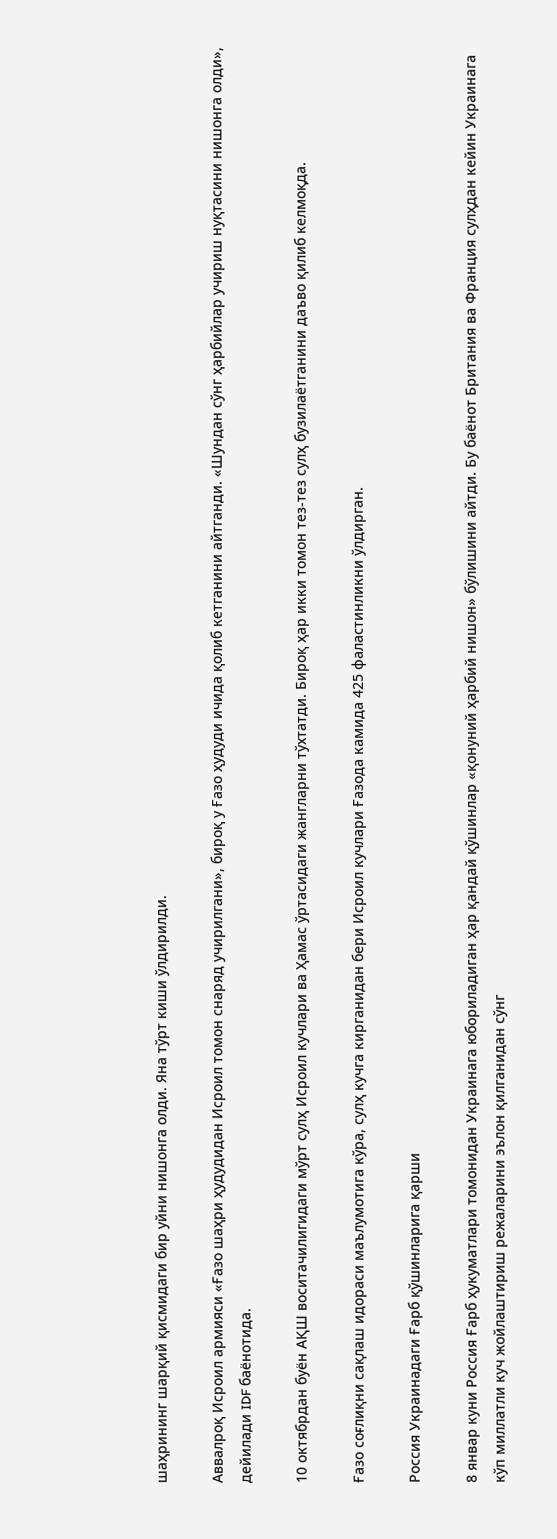шаҳрининг шарқий қисмидаги бир уйни нишонга олди. Яна тўрт киши ўлдирилди.

Аввалроқ Исроил армияси «Ғазо шаҳри ҳудудидан Исроил томон снаряд учирилгани», бироқ у Ғазо ҳудуди ичида қолиб кетганини айтганди. «Шундан сўнг ҳарбийлар учириш нуқтасини нишонга олди», дейилади IDF баёнотида.

10 октябрдан буён АҚШ воситачилигидаги мўрт сулҳ Исроил кучлари ва Ҳамас ўртасидаги жангларни тўхтатди. Бироқ ҳар икки томон тез-тез сулҳ бузилаётганини даъво қилиб келмоқда.

Ғазо соғлиқни сақлаш идораси маълумотига кўра, сулҳ кучга кирганидан бери Исроил кучлари Ғазода камида 425 фаластинликни ўлдирган.

Россия Украинадаги Ғарб қўшинларига қарши

8 январ куни Россия Ғарб ҳукуматлари томонидан Украинага юбориладиган ҳар қандай қўшинлар «қонуний ҳарбий нишон» бўлишини айтди. Бу баёнот Британия ва Франция сулҳдан кейин Украинага кўп миллатли куч жойлаштириш режаларини эълон қилганидан сўнг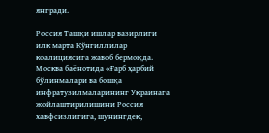янгради.

Россия Ташқи ишлар вазирлиги илк марта Кўнгиллилар коалициясига жавоб бермоқда. Москва баёнотида «Ғарб ҳарбий бўлинмалари ва бошқа инфратузилмаларининг Украинага жойлаштирилишини Россия хавфсизлигига, шунингдек,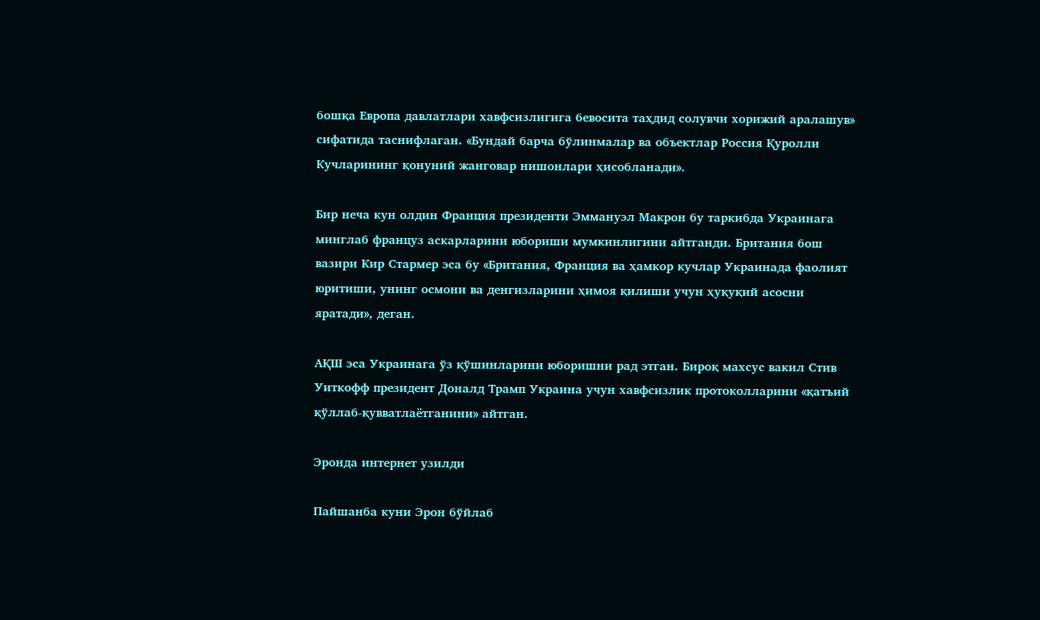бошқа Европа давлатлари хавфсизлигига бевосита таҳдид солувчи хорижий аралашув» сифатида таснифлаган. «Бундай барча бўлинмалар ва объектлар Россия Қуролли Кучларининг қонуний жанговар нишонлари ҳисобланади».

Бир неча кун олдин Франция президенти Эммануэл Макрон бу таркибда Украинага минглаб француз аскарларини юбориши мумкинлигини айтганди. Британия бош вазири Кир Стармер эса бу «Британия, Франция ва ҳамкор кучлар Украинада фаолият юритиши, унинг осмони ва денгизларини ҳимоя қилиши учун ҳуқуқий асосни яратади», деган.

АҚШ эса Украинага ўз қўшинларини юборишни рад этган. Бироқ махсус вакил Стив Уиткофф президент Доналд Трамп Украина учун хавфсизлик протоколларини «қатъий қўллаб-қувватлаётганини» айтган.

Эронда интернет узилди

Пайшанба куни Эрон бўйлаб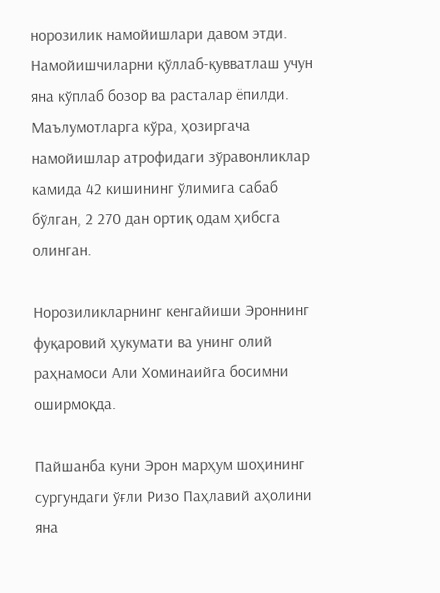норозилик намойишлари давом этди. Намойишчиларни қўллаб-қувватлаш учун яна кўплаб бозор ва расталар ёпилди. Маълумотларга кўра, ҳозиргача намойишлар атрофидаги зўравонликлар камида 42 кишининг ўлимига сабаб бўлган, 2 270 дан ортиқ одам ҳибсга олинган.

Норозиликларнинг кенгайиши Эроннинг фуқаровий ҳукумати ва унинг олий раҳнамоси Али Хоминаийга босимни оширмоқда.

Пайшанба куни Эрон марҳум шоҳининг сургундаги ўғли Ризо Паҳлавий аҳолини яна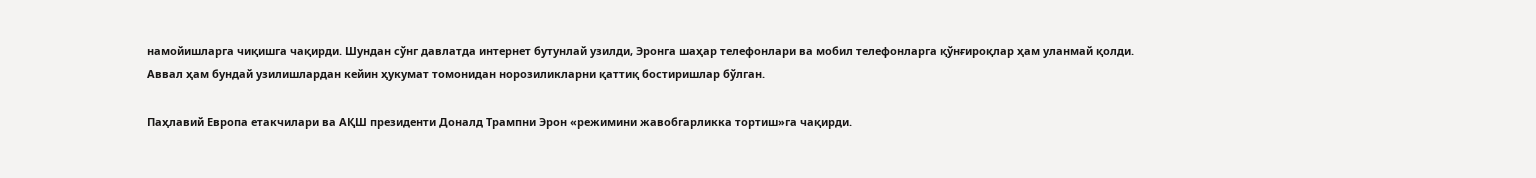намойишларга чиқишга чақирди. Шундан сўнг давлатда интернет бутунлай узилди, Эронга шаҳар телефонлари ва мобил телефонларга қўнғироқлар ҳам уланмай қолди. Аввал ҳам бундай узилишлардан кейин ҳукумат томонидан норозиликларни қаттиқ бостиришлар бўлган.

Паҳлавий Европа етакчилари ва АҚШ президенти Доналд Трампни Эрон «режимини жавобгарликка тортиш»га чақирди.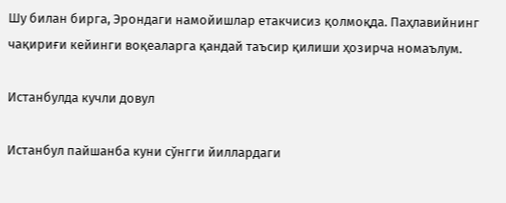Шу билан бирга, Эрондаги намойишлар етакчисиз қолмоқда. Паҳлавийнинг чақириғи кейинги воқеаларга қандай таъсир қилиши ҳозирча номаълум.

Истанбулда кучли довул

Истанбул пайшанба куни сўнгги йиллардаги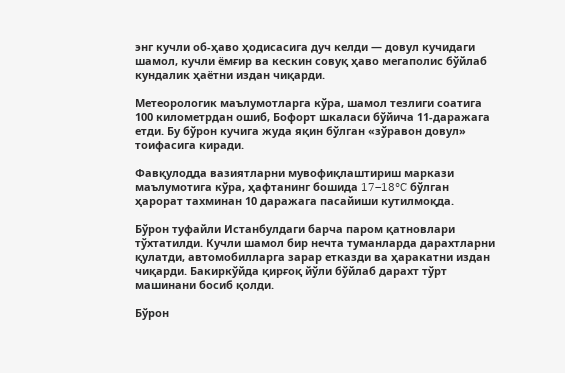энг кучли об-ҳаво ҳодисасига дуч келди — довул кучидаги шамол, кучли ёмғир ва кескин совуқ ҳаво мегаполис бўйлаб кундалик ҳаётни издан чиқарди.

Метеорологик маълумотларга кўра, шамол тезлиги соатига 100 километрдан ошиб, Бофорт шкаласи бўйича 11-даражага етди. Бу бўрон кучига жуда яқин бўлган «зўравон довул» тоифасига киради.

Фавқулодда вазиятларни мувофиқлаштириш маркази маълумотига кўра, ҳафтанинг бошида 17–18°C бўлган ҳарорат тахминан 10 даражага пасайиши кутилмоқда.

Бўрон туфайли Истанбулдаги барча паром қатновлари тўхтатилди. Кучли шамол бир нечта туманларда дарахтларни қулатди, автомобилларга зарар етказди ва ҳаракатни издан чиқарди. Бакиркўйда қирғоқ йўли бўйлаб дарахт тўрт машинани босиб қолди.

Бўрон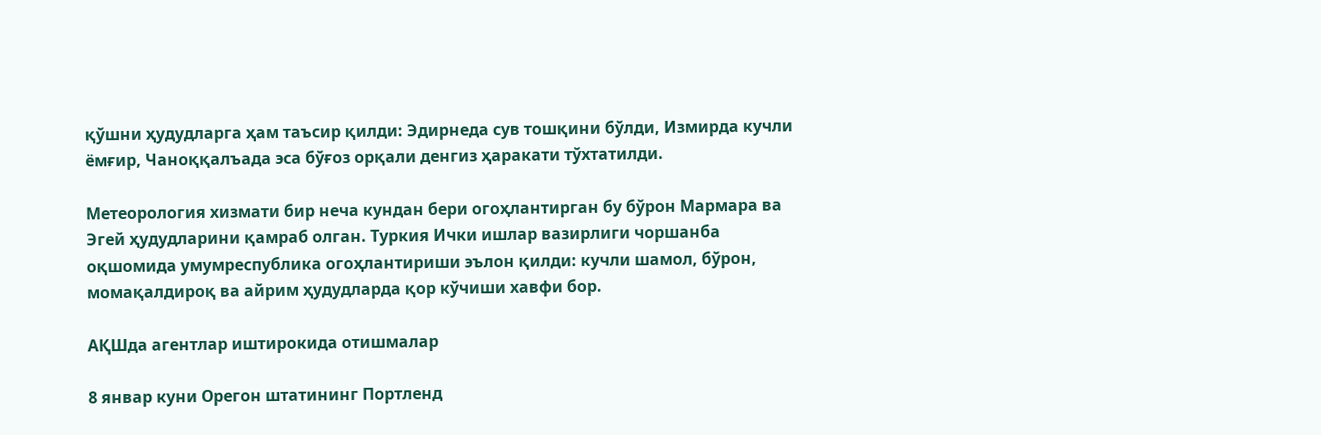қўшни ҳудудларга ҳам таъсир қилди: Эдирнеда сув тошқини бўлди, Измирда кучли ёмғир, Чаноққалъада эса бўғоз орқали денгиз ҳаракати тўхтатилди.

Метеорология хизмати бир неча кундан бери огоҳлантирган бу бўрон Мармара ва Эгей ҳудудларини қамраб олган. Туркия Ички ишлар вазирлиги чоршанба оқшомида умумреспублика огоҳлантириши эълон қилди: кучли шамол, бўрон, момақалдироқ ва айрим ҳудудларда қор кўчиши хавфи бор.

АҚШда агентлар иштирокида отишмалар

8 январ куни Орегон штатининг Портленд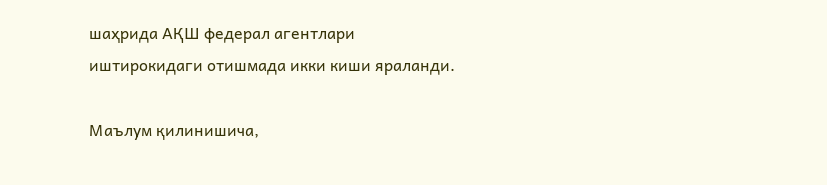шаҳрида АҚШ федерал агентлари иштирокидаги отишмада икки киши яраланди.

Маълум қилинишича,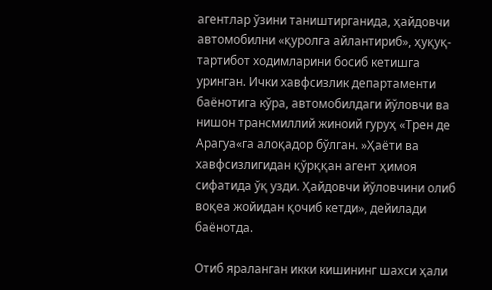агентлар ўзини таништирганида, ҳайдовчи автомобилни «қуролга айлантириб», ҳуқуқ-тартибот ходимларини босиб кетишга уринган. Ички хавфсизлик департаменти баёнотига кўра, автомобилдаги йўловчи ва нишон трансмиллий жиноий гуруҳ «Трен де Арагуа«га алоқадор бўлган. »Ҳаёти ва хавфсизлигидан қўрққан агент ҳимоя сифатида ўқ узди. Ҳайдовчи йўловчини олиб воқеа жойидан қочиб кетди», дейилади баёнотда.

Отиб яраланган икки кишининг шахси ҳали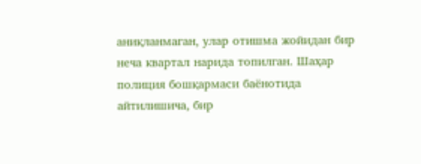аниқланмаган, улар отишма жойидан бир неча квартал нарида топилган. Шаҳар полиция бошқармаси баёнотида айтилишича, бир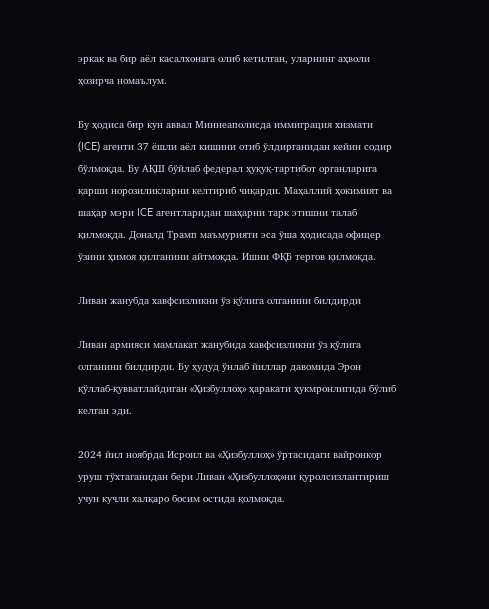эркак ва бир аёл касалхонага олиб кетилган, уларнинг аҳволи ҳозирча номаълум.

Бу ҳодиса бир кун аввал Миннеаполисда иммиграция хизмати (ICE) агенти 37 ёшли аёл кишини отиб ўлдирганидан кейин содир бўлмоқда. Бу АҚШ бўйлаб федерал ҳуқуқ-тартибот органларига қарши норозиликларни келтириб чиқарди. Маҳаллий ҳокимият ва шаҳар мэри ICE агентларидан шаҳарни тарк этишни талаб қилмоқда. Доналд Трамп маъмурияти эса ўша ҳодисада офицер ўзини ҳимоя қилганини айтмоқда. Ишни ФҚБ тергов қилмоқда.

Ливан жанубда хавфсизликни ўз қўлига олганини билдирди

Ливан армияси мамлакат жанубида хавфсизликни ўз қўлига олганини билдирди. Бу ҳудуд ўнлаб йиллар давомида Эрон қўллаб-қувватлайдиган «Ҳизбуллоҳ» ҳаракати ҳукмронлигида бўлиб келган эди.

2024 йил ноябрда Исроил ва «Ҳизбуллоҳ» ўртасидаги вайронкор уруш тўхтаганидан бери Ливан «Ҳизбуллоҳ»ни қуролсизлантириш учун кучли халқаро босим остида қолмоқда.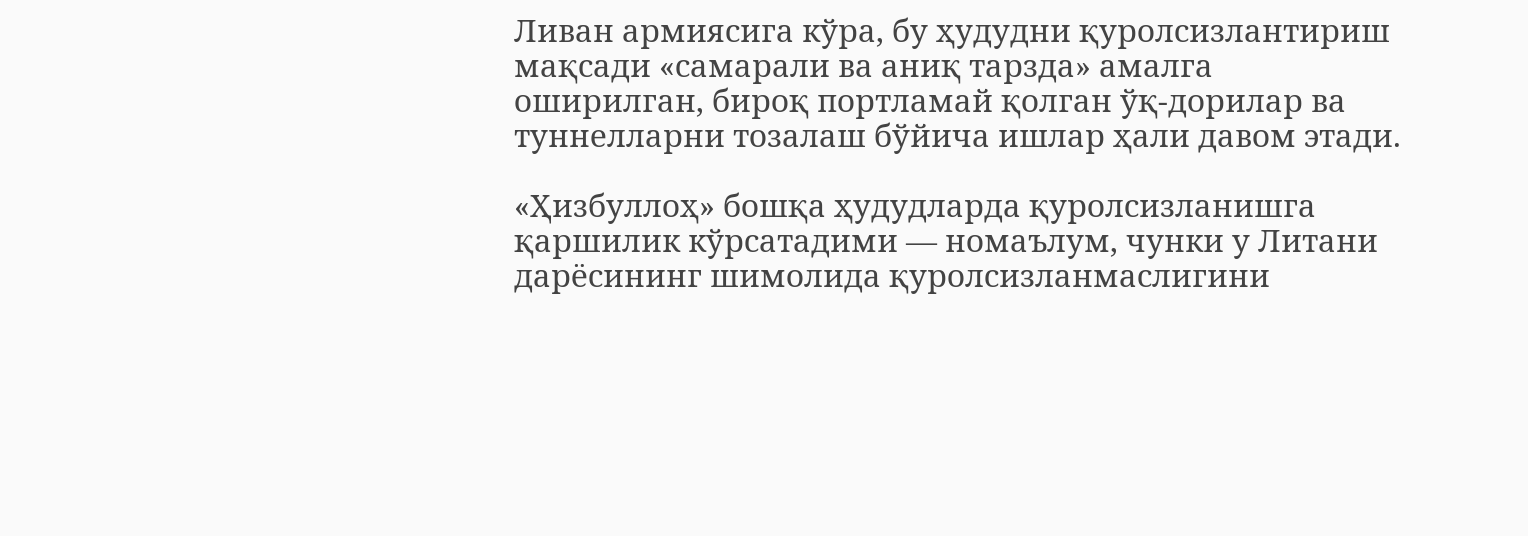Ливан армиясига кўра, бу ҳудудни қуролсизлантириш мақсади «самарали ва аниқ тарзда» амалга оширилган, бироқ портламай қолган ўқ-дорилар ва туннелларни тозалаш бўйича ишлар ҳали давом этади.

«Ҳизбуллоҳ» бошқа ҳудудларда қуролсизланишга қаршилик кўрсатадими — номаълум, чунки у Литани дарёсининг шимолида қуролсизланмаслигини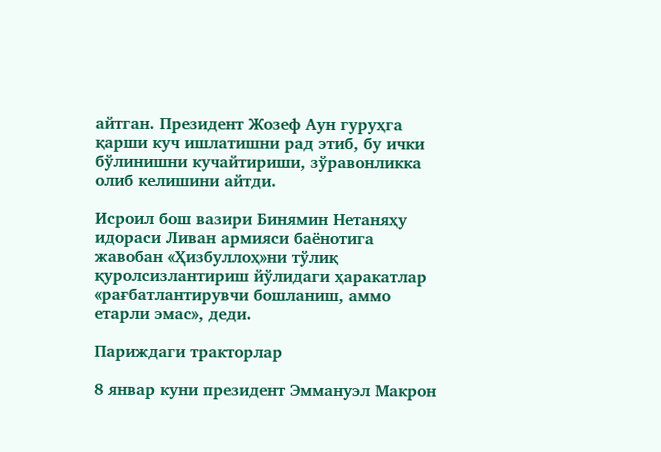айтган. Президент Жозеф Аун гуруҳга қарши куч ишлатишни рад этиб, бу ички бўлинишни кучайтириши, зўравонликка олиб келишини айтди.

Исроил бош вазири Бинямин Нетаняҳу идораси Ливан армияси баёнотига жавобан «Ҳизбуллоҳ»ни тўлиқ қуролсизлантириш йўлидаги ҳаракатлар «рағбатлантирувчи бошланиш, аммо етарли эмас», деди.

Париждаги тракторлар

8 январ куни президент Эммануэл Макрон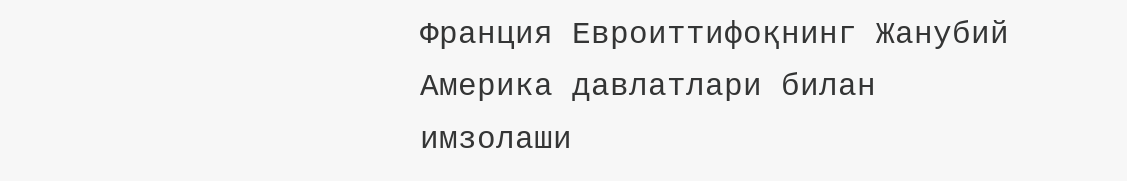Франция Евроиттифоқнинг Жанубий Америка давлатлари билан имзолаши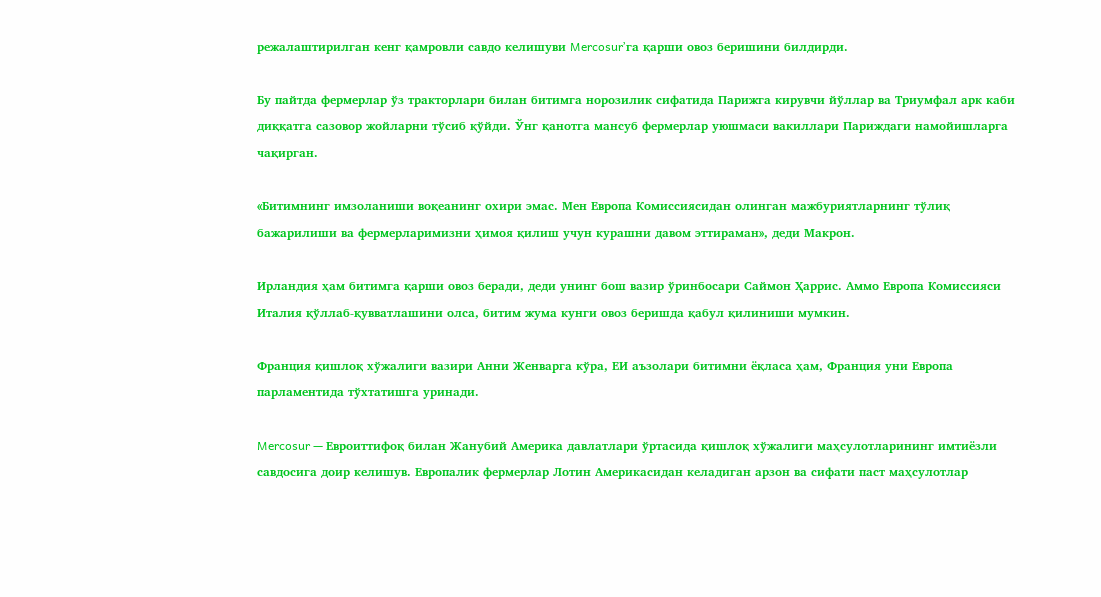режалаштирилган кенг қамровли савдо келишуви Mercosurʼга қарши овоз беришини билдирди.

Бу пайтда фермерлар ўз тракторлари билан битимга норозилик сифатида Парижга кирувчи йўллар ва Триумфал арк каби диққатга сазовор жойларни тўсиб қўйди. Ўнг қанотга мансуб фермерлар уюшмаси вакиллари Париждаги намойишларга чақирган.

«Битимнинг имзоланиши воқеанинг охири эмас. Мен Европа Комиссиясидан олинган мажбуриятларнинг тўлиқ бажарилиши ва фермерларимизни ҳимоя қилиш учун курашни давом эттираман», деди Макрон.

Ирландия ҳам битимга қарши овоз беради, деди унинг бош вазир ўринбосари Саймон Ҳаррис. Аммо Европа Комиссияси Италия қўллаб-қувватлашини олса, битим жума кунги овоз беришда қабул қилиниши мумкин.

Франция қишлоқ хўжалиги вазири Анни Женварга кўра, ЕИ аъзолари битимни ёқласа ҳам, Франция уни Европа парламентида тўхтатишга уринади.

Mercosur — Евроиттифоқ билан Жанубий Америка давлатлари ўртасида қишлоқ хўжалиги маҳсулотларининг имтиёзли савдосига доир келишув. Европалик фермерлар Лотин Америкасидан келадиган арзон ва сифати паст маҳсулотлар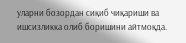уларни бозордан сиқиб чиқариши ва ишсизликка олиб боришини айтмоқда.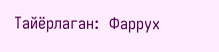Тайёрлаган:  Фаррух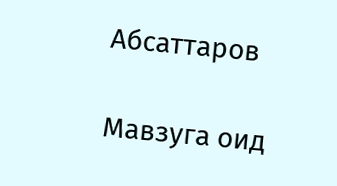Абсаттаров

Мавзуга оид